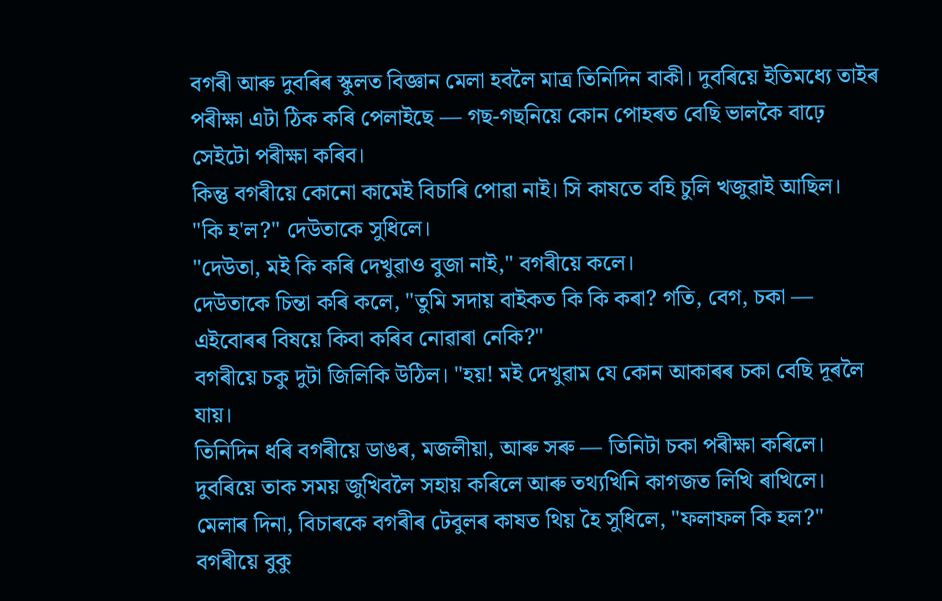বগৰী আৰু দুবৰিৰ স্কুলত বিজ্ঞান মেলা হবলৈ মাত্ৰ তিনিদিন বাকী। দুবৰিয়ে ইতিমধ্যে তাইৰ পৰীক্ষা এটা ঠিক কৰি পেলাইছে — গছ-গছনিয়ে কোন পোহৰত বেছি ভালকৈ বাঢ়ে সেইটো পৰীক্ষা কৰিব।
কিন্তু বগৰীয়ে কোনো কামেই বিচাৰি পোৱা নাই। সি কাষতে বহি চুলি খজুৱাই আছিল।
"কি হ'ল?" দেউতাকে সুধিলে।
"দেউতা, মই কি কৰি দেখুৱাও বুজা নাই," বগৰীয়ে কলে।
দেউতাকে চিন্তা কৰি কলে, "তুমি সদায় বাইকত কি কি কৰা? গতি, বেগ, চকা — এইবোৰৰ বিষয়ে কিবা কৰিব নোৱাৰা নেকি?"
বগৰীয়ে চকু দুটা জিলিকি উঠিল। "হয়! মই দেখুৱাম যে কোন আকাৰৰ চকা বেছি দূৰলৈ যায়।
তিনিদিন ধৰি বগৰীয়ে ডাঙৰ, মজলীয়া, আৰু সৰু — তিনিটা চকা পৰীক্ষা কৰিলে। দুবৰিয়ে তাক সময় জুখিবলৈ সহায় কৰিলে আৰু তথ্যখিনি কাগজত লিখি ৰাখিলে।
মেলাৰ দিনা, বিচাৰকে বগৰীৰ টেবুলৰ কাষত থিয় হৈ সুধিলে, "ফলাফল কি হল?"
বগৰীয়ে বুকু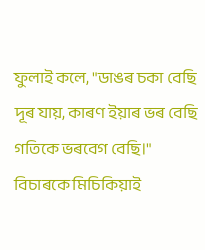ফুলাই কলে, "ডাঙৰ চকা বেছি দূৰ যায়, কাৰণ ইয়াৰ ভৰ বেছি গতিকে ভৰবেগ বেছি।"
বিচাৰকে মিচিকিয়াই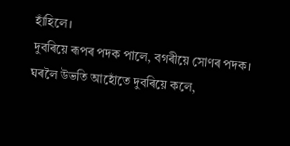হাঁহিলে।
দুবৰিয়ে ৰূপৰ পদক পালে, বগৰীয়ে সোণৰ পদক।
ঘৰলৈ উভতি আহোঁতে দুবৰিয়ে কলে,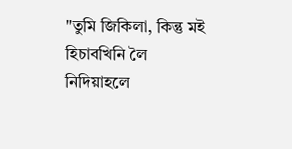"তুমি জিকিলা, কিন্তু মই হিচাবখিনি লৈ নিদিয়াহলে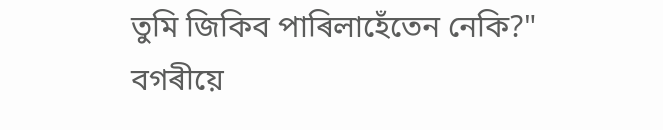তুমি জিকিব পাৰিলাহেঁতেন নেকি?"
বগৰীয়ে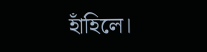হাঁহিলে।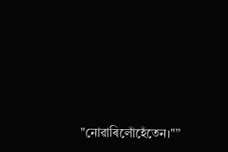"নোৱাৰিলোঁহেঁতেন।"”